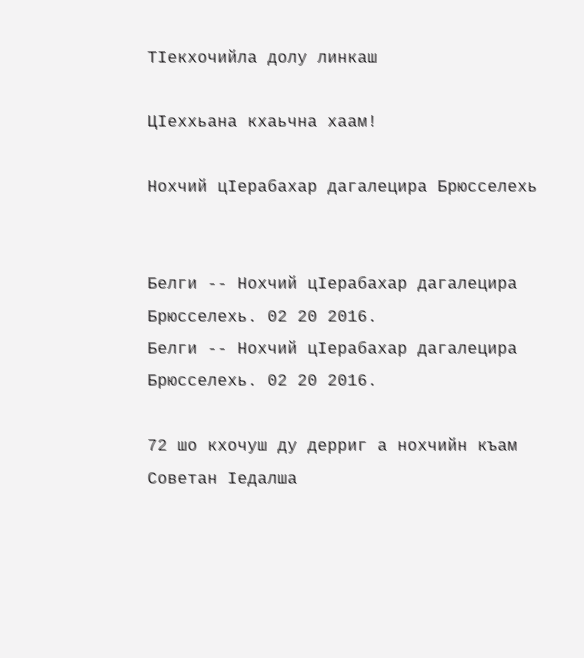ТIекхочийла долу линкаш

ЦIеххьана кхаьчна хаам!

Нохчий цIерабахар дагалецира Брюсселехь


Белги -- Нохчий цIерабахар дагалецира Брюсселехь. 02 20 2016.
Белги -- Нохчий цIерабахар дагалецира Брюсселехь. 02 20 2016.

72 шо кхочуш ду дерриг а нохчийн къам Советан Iедалша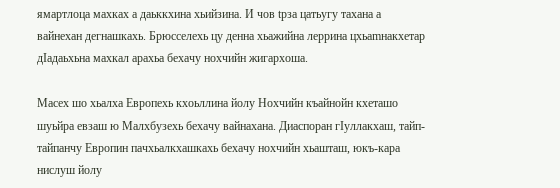ямартлоца махках а даьккхина хьийзина. И чов tрза цатьугу тахана а вайнехан дегнашкахь. Брюсселехь цу денна хьажийна леррина цхьаmнакхетар дIадаьхьна махкал арахьа бехачу нохчийн жигархоша.

Масех шо хьалха Европехь кхоьллина йолу Нохчийн къайнойн кхеташо шуьйра евзаш ю Малхбузехь бехачу вайнахана. Диаспоран гIуллакхаш, тайп-тайпанчу Европин пачхьалкхашкахь бехачу нохчийн хьашташ, юкъ-кара нислуш йолу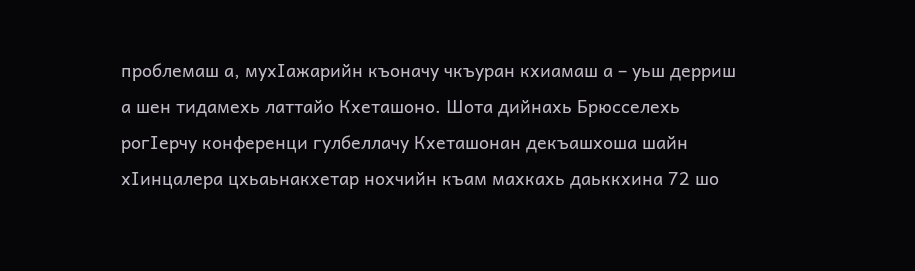проблемаш а, мухIажарийн къоначу чкъуран кхиамаш а – уьш дерриш а шен тидамехь латтайо Кхеташоно. Шота дийнахь Брюсселехь рогIерчу конференци гулбеллачу Кхеташонан декъашхоша шайн хIинцалера цхьаьнакхетар нохчийн къам махкахь даьккхина 72 шо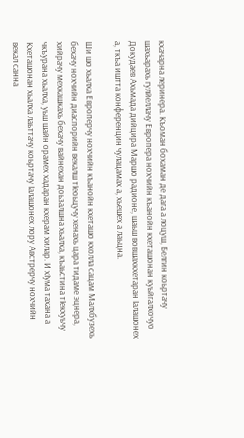кхачарна леринера. Къоман бохаман де дага а лоцуш, Белгин коьртачу шахьарахь гулйеллачу Европера нохчийн къанойн кхеташонан куьйгалхочуо Докудаев Ахьмада дийцира Маршо радионе, шаьш вовшахкхетаран Iалашонех а, ткъа иштта конференцин чулацамах а, хьешех а лаьцна.

Ши шо хьалха Европерчу нохчийн къанойн кхеташо кхолла сацам Малхбузехь бехачу нохчийн диаспорийн векалш тIеоьцучу хенахь цара тидаме эцнера, хийрачу мехкашкахь бехачу вайнехан доьзалшна хьалха, къаьстина тIекхуьчу чкъурана хьалха, уьш шайн орамех хадаран кхерам хилар. И хIума тахана а Кхеташонан хьалха лаьттачу коьртачу Iалашонех лору Австрерчу нохчийн векал санна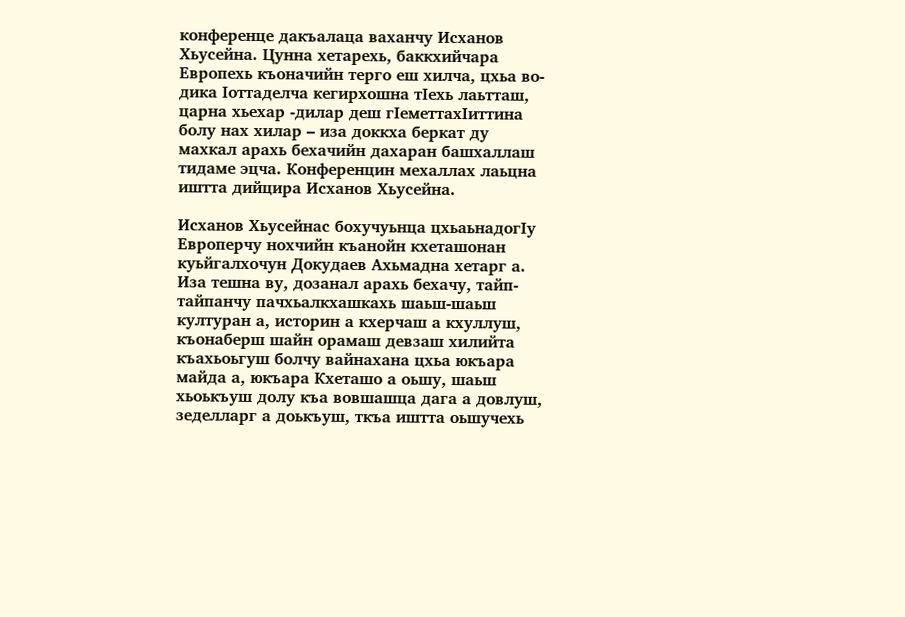конференце дакъалаца ваханчу Исханов Хьусейна. Цунна хетарехь, баккхийчара Европехь къоначийн терго еш хилча, цхьа во-дика Iоттаделча кегирхошна тIехь лаьтташ, царна хьехар -дилар деш гIеметтахIиттина болу нах хилар – иза доккха беркат ду махкал арахь бехачийн дахаран башхаллаш тидаме эцча. Конференцин мехаллах лаьцна иштта дийцира Исханов Хьусейна.

Исханов Хьусейнас бохучуьнца цхьаьнадогIу Европерчу нохчийн къанойн кхеташонан куьйгалхочун Докудаев Ахьмадна хетарг а. Иза тешна ву, дозанал арахь бехачу, тайп-тайпанчу пачхьалкхашкахь шаьш-шаьш културан а, историн а кхерчаш а кхуллуш, къонаберш шайн орамаш девзаш хилийта къахьоьгуш болчу вайнахана цхьа юкъара майда а, юкъара Кхеташо а оьшу, шаьш хьоькъуш долу къа вовшашца дага а довлуш, зеделларг а доькъуш, ткъа иштта оьшучехь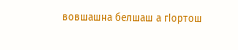вовшашна белшаш а гIортош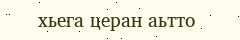хьега церан аьтто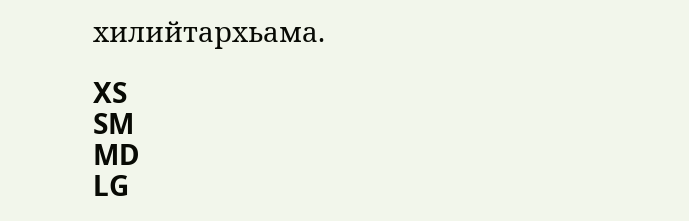хилийтархьама.

XS
SM
MD
LG